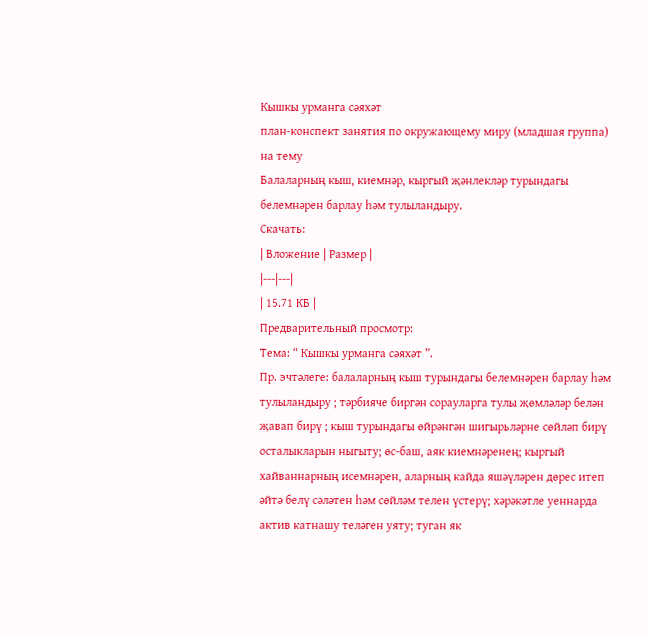Кышкы урманга сәяхәт
план-конспект занятия по окружающему миру (младшая группа) на тему
Балаларның кыш, киемнәр, кыргый җәнлекләр турындагы белемнәрен барлау һәм тулыландыру.
Скачать:
| Вложение | Размер |
|---|---|
| 15.71 КБ |
Предварительный просмотр:
Тема: “ Кышкы урманга сәяхәт ”.
Пр. эчтәлеге: балаларның кыш турындагы белемнәрен барлау һәм тулыландыру ; тәрбияче биргән сорауларга тулы җөмләләр белән җавап бирү ; кыш турындагы өйрәнгән шигырьләрне сөйләп бирү осталыкларын ныгыту; өс-баш, аяк киемнәренең; кыргый хайваннарның исемнәрен, аларның кайда яшәүләрен дөрес итеп әйтә белү сәләтен һәм сөйләм телен үстерү; хәрәкәтле уеннарда актив катнашу теләген уяту; туган як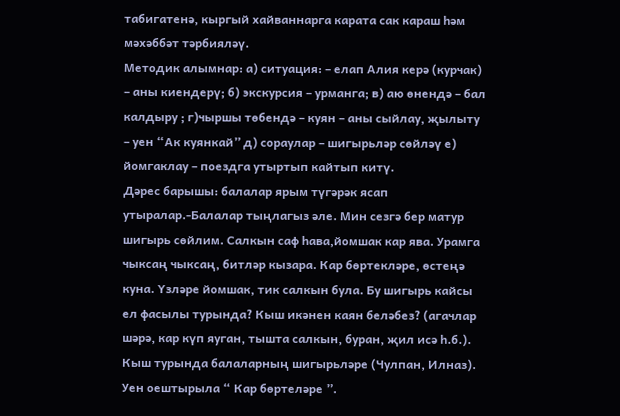табигатенә, кыргый хайваннарга карата сак караш һәм мәхәббәт тәрбияләү.
Методик алымнар: а) ситуация: – елап Алия керә (курчак) – аны киендерү; б) экскурсия – урманга; в) аю өнендә – бал калдыру ; г)чыршы төбендә – куян – аны сыйлау, җылыту – уен “Ак куянкай” д) сораулар – шигырьләр сөйләү е) йомгаклау – поездга утыртып кайтып китү.
Дәрес барышы: балалар ярым түгәрәк ясап утыралар.-Балалар тыңлагыз әле. Мин сезгә бер матур шигырь сөйлим. Салкын саф һава,йомшак кар ява. Урамга чыксаң чыксаң, битләр кызара. Кар бөртекләре, өстеңә куна. Үзләре йомшак, тик салкын була. Бу шигырь кайсы ел фасылы турында? Кыш икәнен каян беләбез? (агачлар шәрә, кар күп яуган, тышта салкын, буран, җил исә һ.б.). Кыш турында балаларның шигырьләре (Чулпан, Илназ). Уен оештырыла “ Кар бөртеләре ”.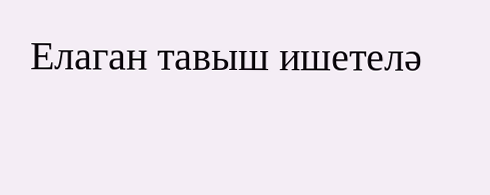Елаган тавыш ишетелә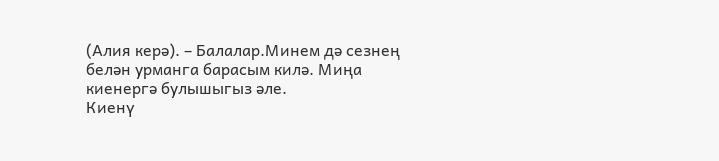(Алия керә). – Балалар.Минем дә сезнең белән урманга барасым килә. Миңа киенергә булышыгыз әле.
Киенү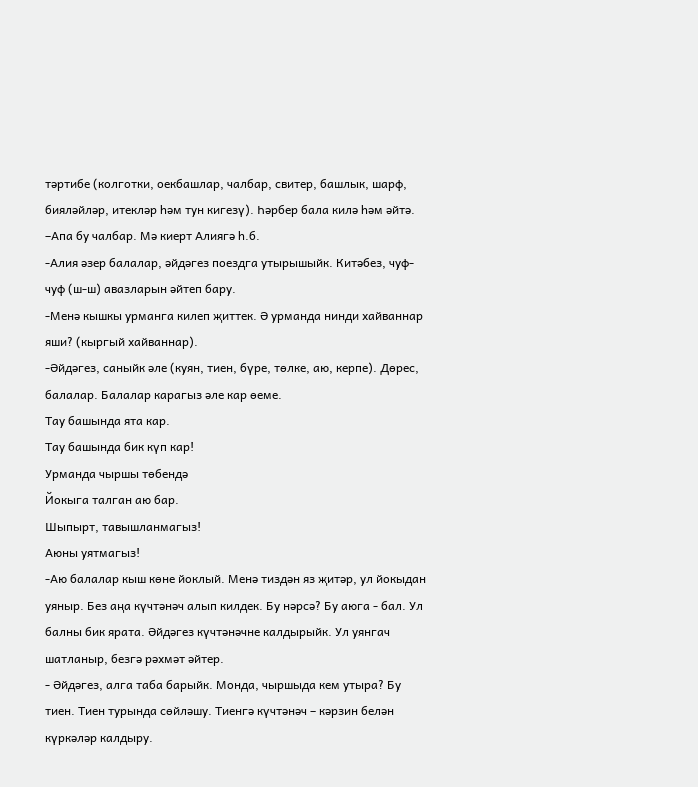тәртибе (колготки, оекбашлар, чалбар, свитер, башлык, шарф, бияләйләр, итекләр һәм тун кигезү). Һәрбер бала килә һәм әйтә. –Апа бу чалбар. Мә киерт Алиягә һ.б.
-Алия әзер балалар, әйдәгез поездга утырышыйк. Китәбез, чуф-чуф (ш-ш) авазларын әйтеп бару.
-Менә кышкы урманга килеп җиттек. Ә урманда нинди хайваннар яши? (кыргый хайваннар).
-Әйдәгез, саныйк әле (куян, тиен, бүре, төлке, аю, керпе). Дөрес, балалар. Балалар карагыз әле кар өеме.
Тау башында ята кар.
Тау башында бик күп кар!
Урманда чыршы төбендә
Йокыга талган аю бар.
Шыпырт, тавышланмагыз!
Аюны уятмагыз!
-Аю балалар кыш көне йоклый. Менә тиздән яз җитәр, ул йокыдан уяныр. Без аңа күчтәнәч алып килдек. Бу нәрсә? Бу аюга - бал. Ул балны бик ярата. Әйдәгез күчтәнәчне калдырыйк. Ул уянгач шатланыр, безгә рәхмәт әйтер.
- Әйдәгез, алга таба барыйк. Монда, чыршыда кем утыра? Бу тиен. Тиен турында сөйләшу. Тиенгә күчтәнәч – кәрзин белән күркәләр калдыру.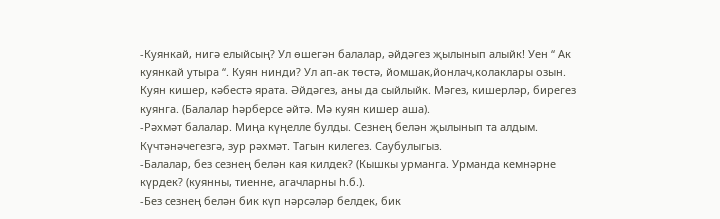-Куянкай, нигә елыйсың? Ул өшегән балалар, әйдәгез җылынып алыйк! Уен “ Ак куянкай утыра “. Куян нинди? Ул ап-ак төстә, йомшак,йонлач,колаклары озын. Куян кишер, кәбестә ярата. Әйдәгез, аны да сыйлыйк. Мәгез, кишерләр, бирегез куянга. (Балалар һәрберсе әйтә. Мә куян кишер аша).
-Рәхмәт балалар. Миңа күңелле булды. Сезнең белән җылынып та алдым. Күчтәнәчегезгә, зур рәхмәт. Тагын килегез. Саубулыгыз.
-Балалар, без сезнең белән кая килдек? (Кышкы урманга. Урманда кемнәрне күрдек? (куянны, тиенне, агачларны һ.б.).
-Без сезнең белән бик күп нәрсәләр белдек, бик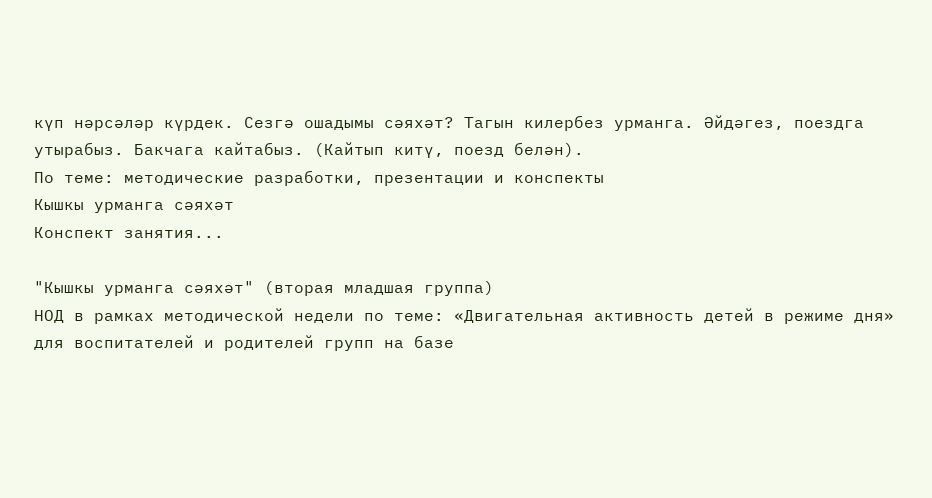күп нәрсәләр күрдек. Сезгә ошадымы сәяхәт? Тагын килербез урманга. Әйдәгез, поездга утырабыз. Бакчага кайтабыз. (Кайтып китү, поезд белән).
По теме: методические разработки, презентации и конспекты
Кышкы урманга сәяхәт
Конспект занятия...

"Кышкы урманга сәяхәт" (вторая младшая группа)
НОД в рамках методической недели по теме: «Двигательная активность детей в режиме дня» для воспитателей и родителей групп на базе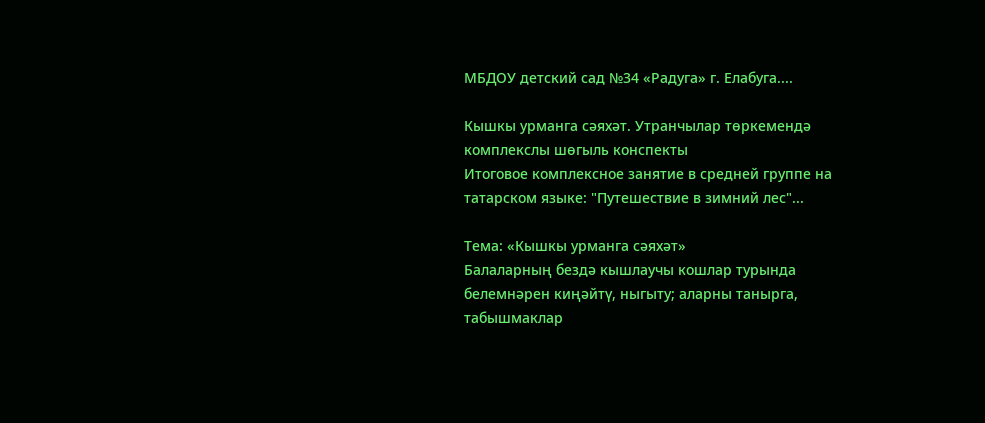МБДОУ детский сад №34 «Радуга» г. Елабуга....

Кышкы урманга сәяхәт. Утранчылар төркемендә комплекслы шөгыль конспекты
Итоговое комплексное занятие в средней группе на татарском языке: "Путешествие в зимний лес"...

Тема: «Кышкы урманга сәяхәт»
Балаларның бездə кышлаучы кошлар турында белемнәрен киңәйтү, ныгыту; аларны танырга, табышмаклар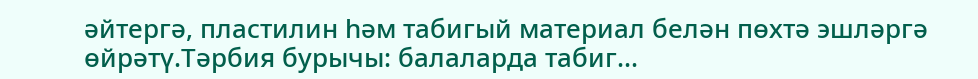әйтергә, пластилин һәм табигый материал белән пөхтә эшләргә өйрәтү.Тәрбия бурычы: балаларда табиг...